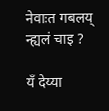नेवाःत गबलय् न्ह्यलं चाइ ?

यँ देय्या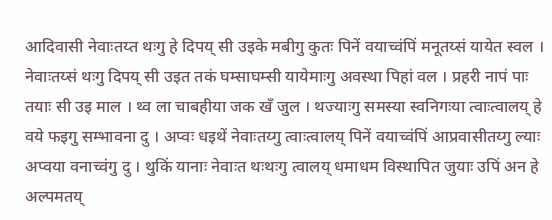आदिवासी नेवाःतय्त थःगु हे दिपय् सी उइके मबीगु कुतः पिनें वयाच्वंपिं मनूतय्सं यायेत स्वल । नेवाःतय्सं थःगु दिपय् सी उइत तकं घम्साघम्सी यायेमाःगु अवस्था पिहां वल । प्रहरी नापं पाः तयाः सी उइ माल । थ्व ला चाबहीया जक खँ जुल । थज्याःगु समस्या स्वनिगःया त्वाःत्वालय् हे वये फइगु सम्भावना दु । अप्वः धइथें नेवाःतय्गु त्वाःत्वालय् पिनें वयाच्वंपिं आप्रवासीतय्गु ल्याः अप्वया वनाच्वंगु दु । थुकिं यानाः नेवाःत थःथःगु त्वालय् धमाधम विस्थापित जुयाः उपिं अन हे अल्पमतय्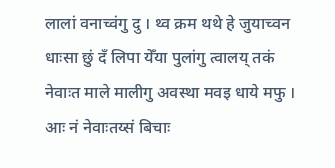लालां वनाच्वंगु दु । थ्व क्रम थथे हे जुयाच्वन धाःसा छुं दँ लिपा येँया पुलांगु त्वालय् तकं नेवाःत माले मालीगु अवस्था मवइ धाये मफु । आः नं नेवाःतय्सं बिचाः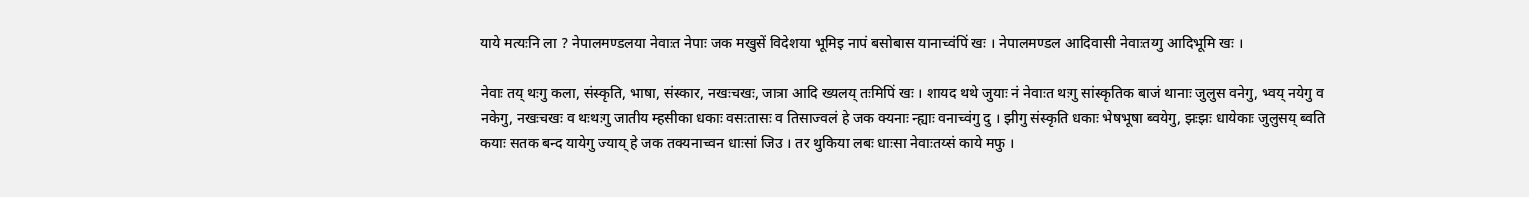याये मत्यःनि ला ? नेपालमण्डलया नेवाःत नेपाः जक मखुसें विदेशया भूमिइ नापं बसोबास यानाच्वंपिं खः । नेपालमण्डल आदिवासी नेवाःतय्गु आदिभूमि खः ।

नेवाः तय् थःगु कला, संस्कृति, भाषा, संस्कार, नखःचखः, जात्रा आदि ख्यलय् तःमिपिं खः । शायद थथे जुयाः नं नेवाःत थःगु सांस्कृतिक बाजं थानाः जुलुस वनेगु, भ्वय् नयेगु व नकेगु, नखःचखः व थःथःगु जातीय म्हसीका धकाः वसःतासः व तिसाज्वलं हे जक क्यनाः न्ह्याः वनाच्वंगु दु । झीगु संस्कृति धकाः भेषभूषा ब्वयेगु, झःझः धायेकाः जुलुसय् ब्वति कयाः सतक बन्द यायेगु ज्याय् हे जक तक्यनाच्वन धाःसां जिउ । तर थुकिया लबः धाःसा नेवाःतय्सं काये मफु ।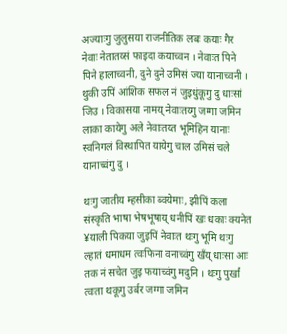अज्याःगु जुलुसया राजनीतिक लबः कयाः गैर नेवाः नेतातय्सं फाइदा कयाच्वन । नेवाःत पिने पिने हालाच्वनी, दुने दुने उमिसं ज्या यानाच्वनी । थुकी उपिं आंशिक सफल नं जुइधुंकूगु दु धाःसां जिउ । विकासया नामय् नेवाःतय्गु जग्गा जमिन लाका कायेगु अले नेवाःतय्त भूमिहिन यानाः स्वनिगलं विस्थापित यायेगु चाल उमिसं चले यानाच्वंगु दु ।

थःगु जातीय म्हसीका ब्वयेमाः, झीपिं कला संस्कृति भाषा भेषभूषाय् धनीपिं खः धकाः क्यनेत ¥याली पिकया जुइपिं नेवाःत थःगु भूमि थःगु ल्हातं धमाधम त्वःफिना वनाच्वंगु खँय् धाःसा आः तक नं सचेत जुइ फयाच्वंगु मदुनि । थःगु पुर्खां त्वःता थकूगु उर्बर जग्गा जमिन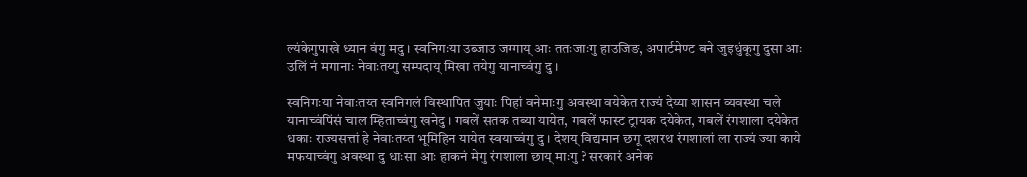ल्यंकेगुपाखे ध्यान वंगु मदु । स्वनिगःया उब्जाउ जग्गाय् आः ततःजाःगु हाउजिङ, अपार्टमेण्ट बने जुइधुंकूगु दुसा आः उलिं नं मगानाः नेवाःतय्गु सम्पदाय् मिखा तयेगु यानाच्वंगु दु ।

स्वनिगःया नेवाःतय्त स्वनिगलं विस्थापित जुयाः पिहां वनेमाःगु अवस्था वयेकेत राज्यं देय्या शासन व्यवस्था चले यानाच्वंपिंसं चाल म्हिताच्वंगु खनेदु । गबलें सतक तब्या यायेत, गबलें फास्ट ट्रायक दयेकेत, गबलें रंगशाला दयेकेत धकाः राज्यसत्तां हे नेवाःतय्त भूमिहिन यायेत स्वयाच्वंगु दु । देशय् विद्यमान छगू दशरथ रंगशालां ला राज्यं ज्या काये मफयाच्वंगु अवस्था दु धाःसा आः हाकनं मेगु रंगशाला छाय् माःगु ? सरकारं अनेक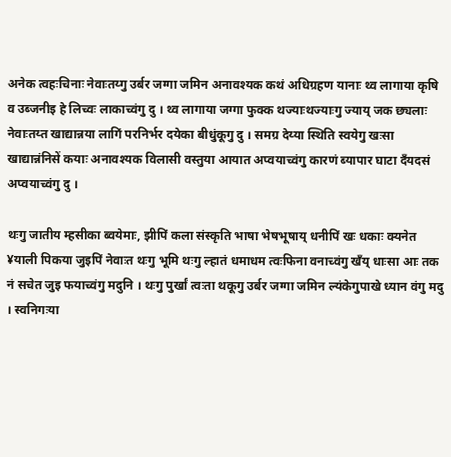अनेक त्वहःचिनाः नेवाःतय्गु उर्बर जग्गा जमिन अनावश्यक कथं अधिग्रहण यानाः थ्व लागाया कृषि व उब्जनीइ हे लिच्वः लाकाच्वंगु दु । थ्व लागाया जग्गा फुक्क थज्याःथज्याःगु ज्याय् जक छ्यलाः नेवाःतय्त खाद्यान्नया लागिं परनिर्भर दयेका बीधुंकूगु दु । समग्र देय्या स्थिति स्वयेगु खःसा खाद्यान्नंनिसें कयाः अनावश्यक विलासी वस्तुया आयात अप्वयाच्वंगु कारणं ब्यापार घाटा दँयदसं अप्वयाच्वंगु दु ।

थःगु जातीय म्हसीका ब्वयेमाः, झीपिं कला संस्कृति भाषा भेषभूषाय् धनीपिं खः धकाः क्यनेत ¥याली पिकया जुइपिं नेवाःत थःगु भूमि थःगु ल्हातं धमाधम त्वःफिना वनाच्वंगु खँय् धाःसा आः तक नं सचेत जुइ फयाच्वंगु मदुनि । थःगु पुर्खां त्वःता थकूगु उर्बर जग्गा जमिन ल्यंकेगुपाखे ध्यान वंगु मदु । स्वनिगःया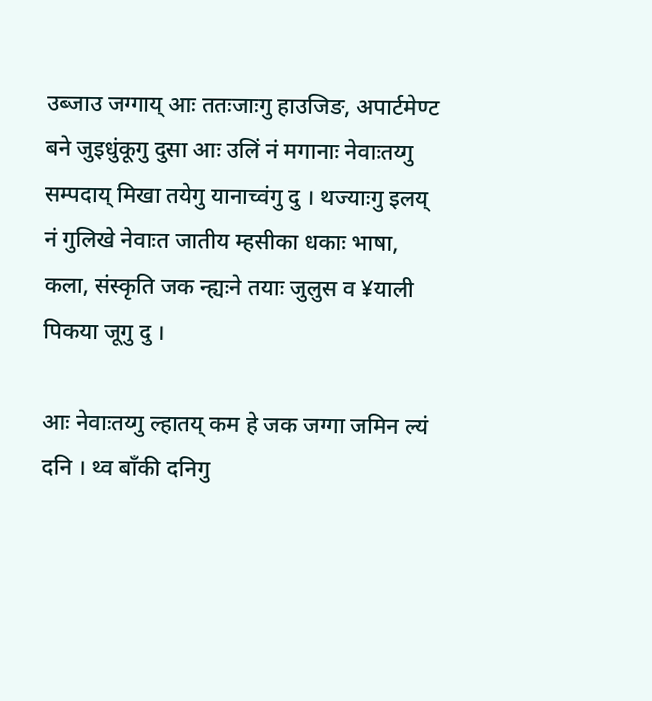उब्जाउ जग्गाय् आः ततःजाःगु हाउजिङ, अपार्टमेण्ट बने जुइधुंकूगु दुसा आः उलिं नं मगानाः नेवाःतय्गु सम्पदाय् मिखा तयेगु यानाच्वंगु दु । थज्याःगु इलय् नं गुलिखे नेवाःत जातीय म्हसीका धकाः भाषा, कला, संस्कृति जक न्ह्यःने तयाः जुलुस व ¥याली पिकया जूगु दु ।

आः नेवाःतय्गु ल्हातय् कम हे जक जग्गा जमिन ल्यं दनि । थ्व बाँकी दनिगु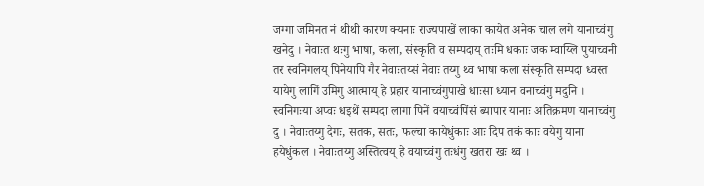जग्गा जमिनत नं थीथी कारण क्यनाः राज्यपाखें लाका कायेत अनेक चाल लगे यानाच्वंगु खनेदु । नेवाःत थःगु भाषा, कला, संस्कृति व सम्पदाय् तःमि धकाः जक म्वाय्लि पुयाच्वनी तर स्वनिगलय् पिनेयापि गैर नेवाःतय्सं नेवाः तय्गु थ्व भाषा कला संस्कृति सम्पदा ध्वस्त यायेगु लागिं उमिगु आत्माय् हे प्रहार यानाच्वंगुपाखे धाःसा ध्यान वनाच्वंगु मदुनि । स्वनिगःया अप्वः धइथें सम्पदा लागा पिनें वयाच्वंपिंसं ब्यापार यानाः अतिक्रमण यानाच्वंगु दु । नेवाःतय्गु देगः, सतक, सतः, फल्चा कायेधुंकाः आः दिप तकं काः वयेगु याना हयेधुंकल । नेवाःतय्गु अस्तित्वय् हे वयाच्वंगु तःधंगु खतरा खः थ्व ।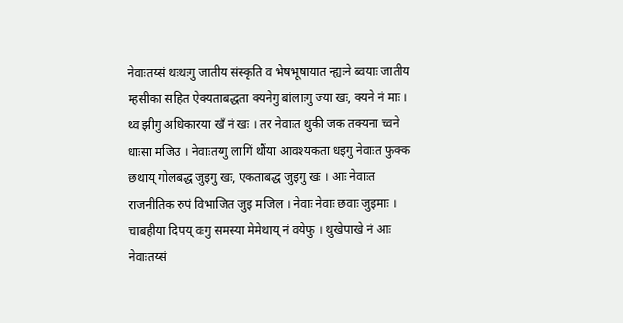नेवाःतय्सं थःथःगु जातीय संस्कृति व भेषभूषायात न्ह्यःने ब्वयाः जातीय म्हसीका सहित ऐक्यताबद्धता क्यनेगु बांलाःगु ज्या खः, क्यने नं माः । थ्व झीगु अधिकारया खँ नं खः । तर नेवाःत थुकी जक तक्यना च्वने धाःसा मजिउ । नेवाःतय्गु लागिं थौंया आवश्यकता धइगु नेवाःत फुक्क छथाय् गोलबद्ध जुइगु खः, एकताबद्ध जुइगु खः । आः नेवाःत राजनीतिक रुपं विभाजित जुइ मजिल । नेवाः नेवाः छवाः जुइमाः । चाबहीया दिपय् वःगु समस्या मेमेथाय् नं वयेफु । थुखेपाखे नं आः नेवाःतय्सं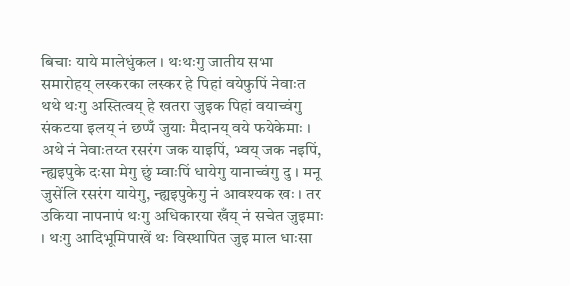बिचाः याये मालेधुंकल । थःथःगु जातीय सभा समारोहय् लस्करका लस्कर हे पिहां वयेफुपिं नेवाःत थथे थःगु अस्तित्वय् हे खतरा जुइक पिहां वयाच्वंगु संकटया इलय् नं छप्पँ जुयाः मैदानय् वये फयेकेमाः । अथे नं नेवाःतय्त रसरंग जक याइपिं, भ्वय् जक नइपिं, न्ह्यइपुके दःसा मेगु छुं म्वाःपिं धायेगु यानाच्वंगु दु । मनू जुसेंलि रसरंग यायेगु, न्ह्यइपुकेगु नं आवश्यक खः । तर उकिया नापनापं थःगु अधिकारया खँय् नं सचेत जुइमाः । थःगु आदिभूमिपाखें थः विस्थापित जुइ माल धाःसा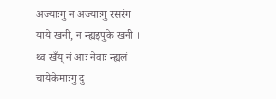अज्याःगु न अज्याःगु रसरंग याये खनी, न न्ह्यइपुके खनी । थ्व खँय् नं आः नेवाः न्ह्यलं चायेकेमाःगु दु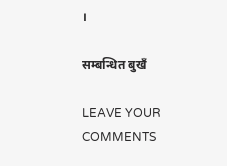।

सम्बन्धित बुखँ

LEAVE YOUR COMMENTS